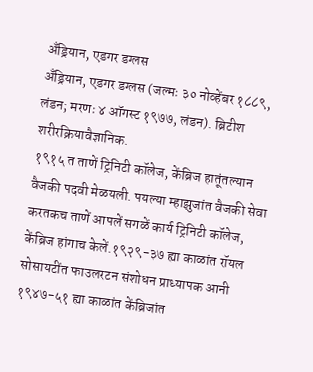अँड्रियान, एडगर डग्लस
अँड्रियान, एडगर डग्लस (जल्मः ३० नोव्हेंबर १८८९, लंडन; मरणः ४ ऑगस्ट १९७७, लंडन). ब्रिटीश शरीरक्रियावैज्ञानिक.
१९१५ त ताणें ट्रिनिटी कॉलेज, केंब्रिज हातूंतल्यान वैजकी पदवी मेळयली. पयल्या म्हाझुजांत वैजकी सेवा करतकच ताणें आपलें सगळें कार्य ट्रिनिटी कॉलेज, केंब्रिज हांगाच केलें.१९२९-३७ ह्या काळांत रॉयल सोसायटींत फाउलरटन संशोधन प्राध्यापक आनी १९४७-५१ ह्या काळांत केंब्रिजांत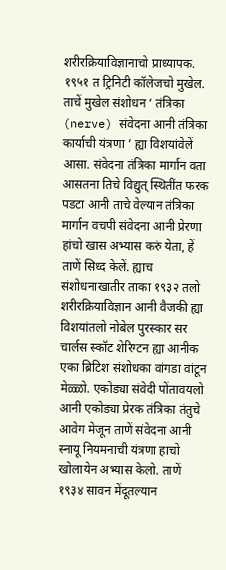शरीरक्रियाविज्ञानाचो प्राध्यापक. १९५१ त ट्रिनिटी कॉलेजचो मुखेल.
ताचें मुखेल संशोधन ‘ तंत्रिका (nerve) संवेदना आनी तंत्रिका कार्याची यंत्रणा ’ ह्या विशयांवेलें आसा. संवेदना तंत्रिका मार्गान वता आसतना तिचे विद्युत् स्थितींत फरक पडटा आनी ताचे वेल्यान तंत्रिका मार्गान वचपी संवेदना आनी प्रेरणा हांचो खास अभ्यास करुं येता, हें ताणें सिध्द केलें. ह्याच संशोधनाखातीर ताका १९३२ तलो शरीरक्रियाविज्ञान आनी वैजकी ह्या विशयांतलो नोबेल पुरस्कार सर चार्लस स्कॉट शेरिग्टन ह्या आनीक एका ब्रिटिश संशोधका वांगडा वांटून मेळ्ळो. एकोड्या संवेदी पोंतावयलो आनी एकोड्या प्रेरक तंत्रिका तंतुचे आवेग मेजून ताणें संवेदना आनी स्नायू नियमनाची यंत्रणा हाचो खोलायेन अभ्यास केलो. ताणें १९३४ सावन मेंदूतल्यान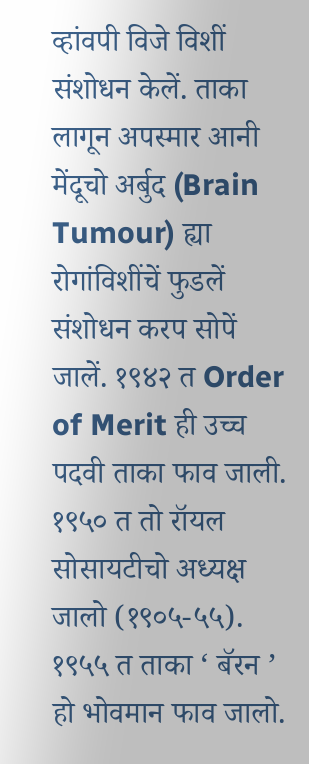व्हांवपी विजे विशीं संशोधन केलें. ताका लागून अपस्मार आनी मेंदूचो अर्बुद (Brain Tumour) ह्या रोगांविशींचें फुडलें संशोधन करप सोपें जालें. १९४२ त Order of Merit ही उच्च पदवी ताका फाव जाली. १९५० त तो रॉयल सोसायटीचो अध्यक्ष जालो (१९०५-५५). १९५५ त ताका ‘ बॅरन ’ हो भोवमान फाव जालो.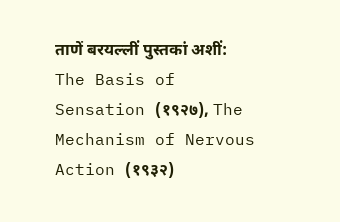ताणें बरयल्लीं पुस्तकां अशीं: The Basis of Sensation (१९२७), The Mechanism of Nervous Action (१९३२)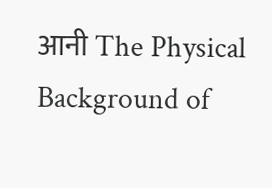आनी The Physical Background of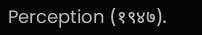Perception (१९४७).